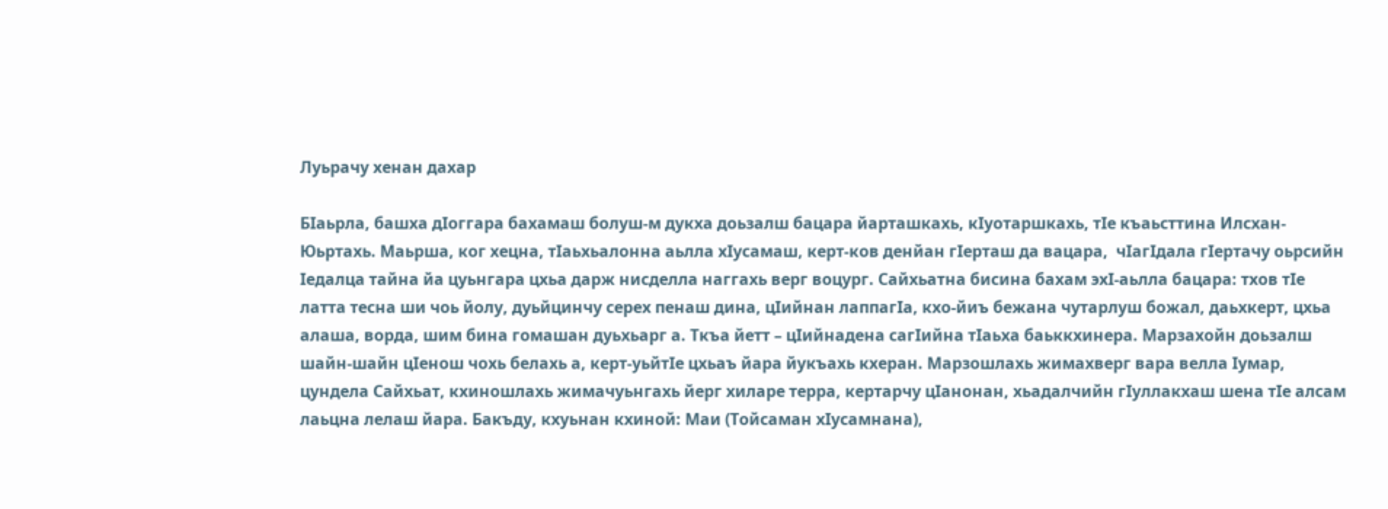Луьрачу хенан дахар

БIаьрла, башха дIоггара бахамаш болуш-м дукха доьзалш бацара йарташкахь, кIуотаршкахь, тIе къаьсттина Илсхан-Юьртахь. Маьрша, ког хецна, тIаьхьалонна аьлла хIусамаш, керт-ков денйан гIерташ да вацара,  чIагIдала гIертачу оьрсийн Iедалца тайна йа цуьнгара цхьа дарж нисделла наггахь верг воцург. Сайхьатна бисина бахам эхI-аьлла бацара: тхов тIе латта тесна ши чоь йолу, дуьйцинчу серех пенаш дина, цIийнан лаппагIа, кхо-йиъ бежана чутарлуш божал, даьхкерт, цхьа алаша, ворда, шим бина гомашан дуьхьарг а. Ткъа йетт – цIийнадена сагIийна тIаьха баьккхинера. Марзахойн доьзалш шайн-шайн цIенош чохь белахь а, керт-уьйтIе цхьаъ йара йукъахь кхеран. Марзошлахь жимахверг вара велла Iумар, цундела Сайхьат, кхиношлахь жимачуьнгахь йерг хиларе терра, кертарчу цIанонан, хьадалчийн гIуллакхаш шена тIе алсам лаьцна лелаш йара. Бакъду, кхуьнан кхиной: Маи (Тойсаман хIусамнана),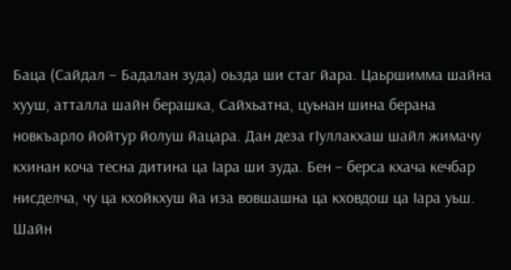Баца (Сайдал – Бадалан зуда) оьзда ши стаг йара. Цаьршимма шайна хууш, атталла шайн берашка, Сайхьатна, цуьнан шина берана новкъарло йойтур йолуш йацара. Дан деза гIуллакхаш шайл жимачу кхинан коча тесна дитина ца Iара ши зуда. Бен – берса кхача кечбар нисделча, чу ца кхойкхуш йа иза вовшашна ца кховдош ца Iара уьш. Шайн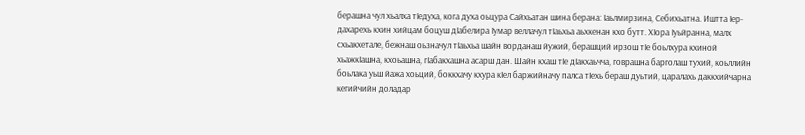берашна чул хьалха тIедуха, кога духа оьцура Сайхьатан шина берана: Iаьлмирзина, Себихьатна. Иштта Iер-дахарехь кхин хийцам боцуш дIабелира Iумар веллачул тIаьхьа аьхкенан кхо бутт. ХIора Iуьйранна, малх схьакхетале, бежнаш оьзначул тIаьхьа шайн ворданаш йужий, берашций ирзош тIе боьлхура кхиной хьажкIашна, кхоьашна, гIабакхашна асарш дан. Шайн кхаш тIе дIакхаьчча, говрашна барголаш тухий, коьллийн боьлака уьш йажа хоьций, боккхачу кхура кIел баржийначу палса тIехь бераш дуьтий, царалахь даккхийчарна кегийчийн доладар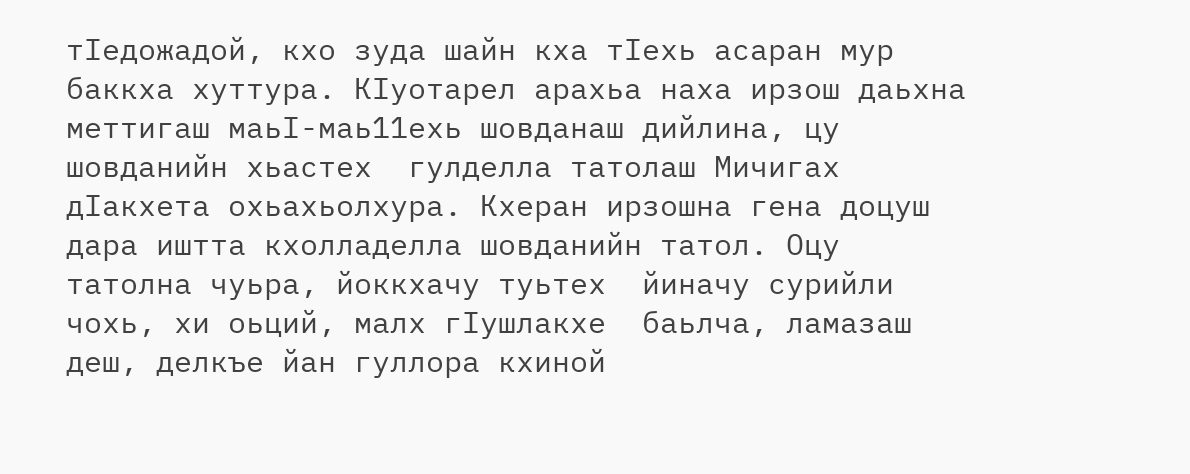тIедожадой, кхо зуда шайн кха тIехь асаран мур баккха хуттура. КIуотарел арахьа наха ирзош даьхна меттигаш маьI-маь11ехь шовданаш дийлина, цу шовданийн хьастех  гулделла татолаш Мичигах дIакхета охьахьолхура. Кхеран ирзошна гена доцуш дара иштта кхолладелла шовданийн татол. Оцу татолна чуьра, йоккхачу туьтех  йиначу сурийли  чохь, хи оьций, малх гIушлакхе  баьлча, ламазаш деш, делкъе йан гуллора кхиной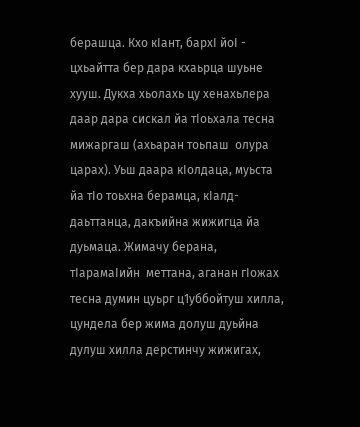берашца. Кхо кIант, бархI йоI - цхьайтта бер дара кхаьрца шуьне хууш. Дукха хьолахь цу хенахьлера даар дара сискал йа тIоьхала тесна мижаргаш (ахьаран тоьпаш  олура царах). Уьш даара кIолдаца, муьста йа тIо тоьхна берамца, кIалд-даьттанца, дакъийна жижигца йа дуьмаца. Жимачу берана, тIарамаIийн  меттана, аганан гIожах тесна думин цуьрг ц1уббойтуш хилла, цундела бер жима долуш дуьйна дулуш хилла дерстинчу жижигах,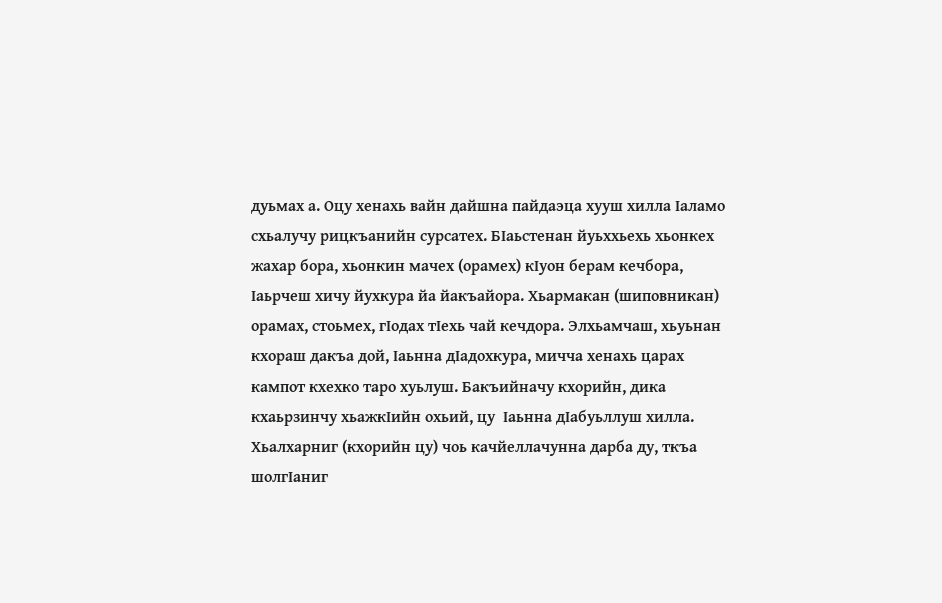дуьмах а. Оцу хенахь вайн дайшна пайдаэца хууш хилла Iаламо схьалучу рицкъанийн сурсатех. БIаьстенан йуьххьехь хьонкех жахар бора, хьонкин мачех (орамех) кIуон берам кечбора, Iаьрчеш хичу йухкура йа йакъайора. Хьармакан (шиповникан) орамах, стоьмех, гIодах тIехь чай кечдора. Элхьамчаш, хьуьнан кхораш дакъа дой, Iаьнна дIадохкура, мичча хенахь царах кампот кхехко таро хуьлуш. Бакъийначу кхорийн, дика кхаьрзинчу хьажкIийн охьий, цу  Iаьнна дIабуьллуш хилла. Хьалхарниг (кхорийн цу) чоь качйеллачунна дарба ду, ткъа шолгIаниг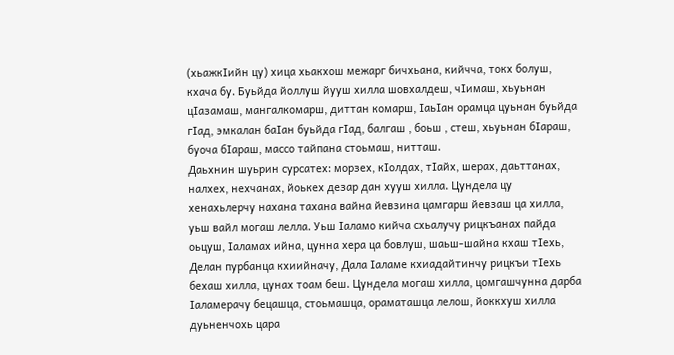(хьажкIийн цу) хица хьакхош межарг бичхьана, кийчча, токх болуш, кхача бу. Буьйда йоллуш йууш хилла шовхалдеш, чIимаш, хьуьнан цIазамаш, мангалкомарш, диттан комарш, IаьIан орамца цуьнан буьйда гIад, эмкалан баIан буьйда гIад, балгаш , боьш , стеш, хьуьнан бIараш, буоча бIараш, массо тайпана стоьмаш, нитташ.
Даьхнин шуьрин сурсатех: морзех, кIолдах, тIайх, шерах, даьттанах, налхех, нехчанах, йоькех дезар дан хууш хилла. Цундела цу хенахьлерчу нахана тахана вайна йевзина цамгарш йевзаш ца хилла, уьш вайл могаш лелла. Уьш Iаламо кийча схьалучу рицкъанах пайда оьцуш, Iаламах ийна, цунна хера ца бовлуш, шаьш-шайна кхаш тIехь, Делан пурбанца кхиийначу, Дала Iаламе кхиадайтинчу рицкъи тIехь бехаш хилла, цунах тоам беш. Цундела могаш хилла, цомгашчунна дарба Iаламерачу бецашца, стоьмашца, ораматашца лелош, йоккхуш хилла дуьненчохь цара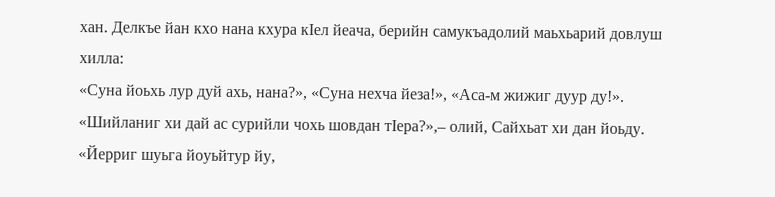хан. Делкъе йан кхо нана кхура кIел йеача, берийн самукъадолий маьхьарий довлуш хилла:
«Суна йоьхь лур дуй ахь, нана?», «Суна нехча йеза!», «Аса-м жижиг дуур ду!».  «Шийланиг хи дай ас сурийли чохь шовдан тIера?»,– олий, Сайхьат хи дан йоьду. «Йерриг шуьга йоуьйтур йу,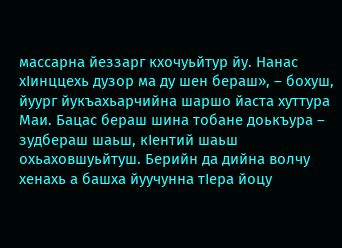массарна йеззарг кхочуьйтур йу. Нанас хIинццехь дузор ма ду шен бераш», – бохуш, йуург йукъахьарчийна шаршо йаста хуттура Маи. Бацас бераш шина тобане доькъура – зудбераш шаьш, кIентий шаьш охьаховшуьйтуш. Берийн да дийна волчу хенахь а башха йуучунна тIера йоцу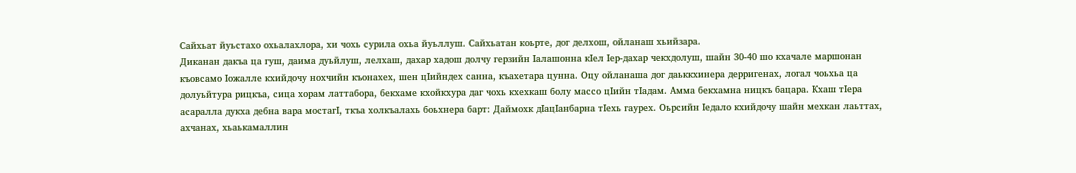Сайхьат йуьстахо охьалахлора, хи чохь сурила охьа йуьллуш. Сайхьатан коьрте, дог делхош, ойланаш хьийзара.
Диканан дакъа ца гуш, даима дуьйлуш, лелхаш, дахар хадош долчу герзийн Iалашонна кIел Iер-дахар чекхдолуш, шайн 30-40 шо кхачале маршонан къовсамо Iожалле кхийдочу нохчийн къонахех, шен цIийндех санна, къахетара цунна. Оцу ойланаша дог даьккхинера дерригенах, логал чоьхьа ца долуьйтура рицкъа, сица хорам латтабора, бекхаме кхойкхура даг чохь кхехкаш болу массо цIийн тIадам. Амма бекхамна ницкъ бацара. Кхаш тIера асаралла дукха дебна вара мостагI, ткъа холкъалахь боьхнера барт: Даймохк дIацIанбарна тIехь гаурех. Оьрсийн Iедало кхийдочу шайн мехкан лаьттах, ахчанах, хьаькамаллин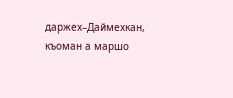даржех–Даймехкан, къоман а маршо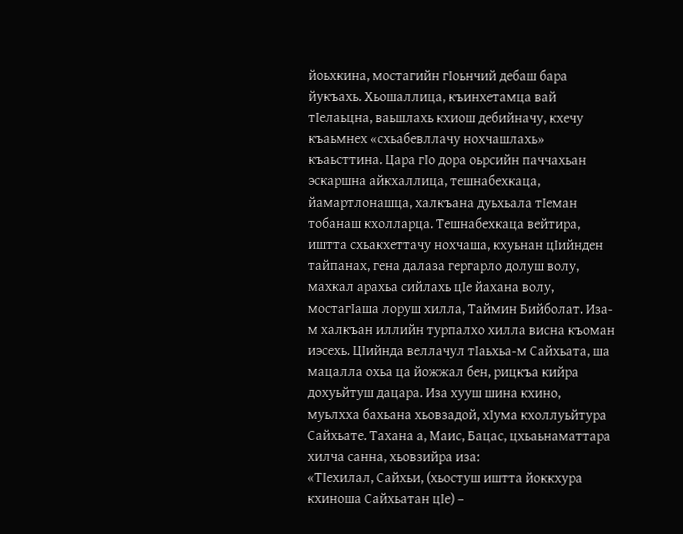йоьхкина, мостагийн гIоьнчий дебаш бара йукъахь. Хьошаллица, къинхетамца вай тIелаьцна, ваьшлахь кхиош дебийначу, кхечу къаьмнех «схьабевллачу нохчашлахь» къаьсттина. Цара гIо дора оьрсийн паччахьан эскаршна айкхаллица, тешнабехкаца, йамартлонашца, халкъана дуьхьала тIеман тобанаш кхолларца. Тешнабехкаца вейтира, иштта схьакхеттачу нохчаша, кхуьнан цIийнден тайпанах, гена далаза гергарло долуш волу, махкал арахьа сийлахь цIе йахана волу, мостагIаша лоруш хилла, Таймин Бийболат. Иза-м халкъан иллийн турпалхо хилла висна къоман иэсехь. ЦIийнда веллачул тIаьхьа-м Сайхьата, ша мацалла охьа ца йожжал бен, рицкъа кийра дохуьйтуш дацара. Иза хууш шина кхино, муьлхха бахьана хьовзадой, хIума кхоллуьйтура Сайхьате. Тахана а, Маис, Бацас, цхьаьнаматтара хилча санна, хьовзийра иза:
«ТIехилал, Сайхьи, (хьостуш иштта йоккхура кхиноша Сайхьатан цIе) –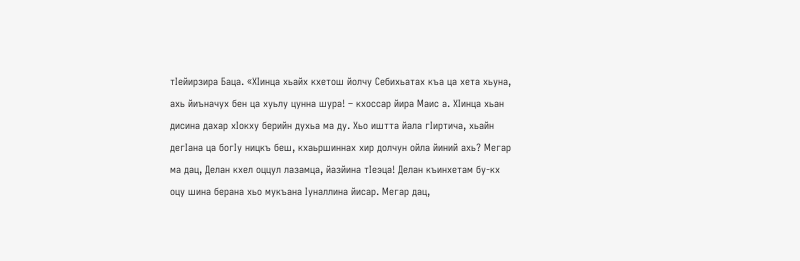тIейирзира Баца. «ХIинца хьайх кхетош йолчу Себихьатах къа ца хета хьуна, ахь йиъначух бен ца хуьлу цунна шура! – кхоссар йира Маис а. ХIинца хьан дисина дахар хIокху берийн духьа ма ду. Хьо иштта йала гIиртича, хьайн дегIана ца богIу ницкъ беш, кхаьршиннах хир долчун ойла йиний ахь? Мегар ма дац, Делан кхел оццул лазамца, йазйина тIеэца! Делан къинхетам бу-кх оцу шина берана хьо мукъана Iуналлина йисар. Мегар дац,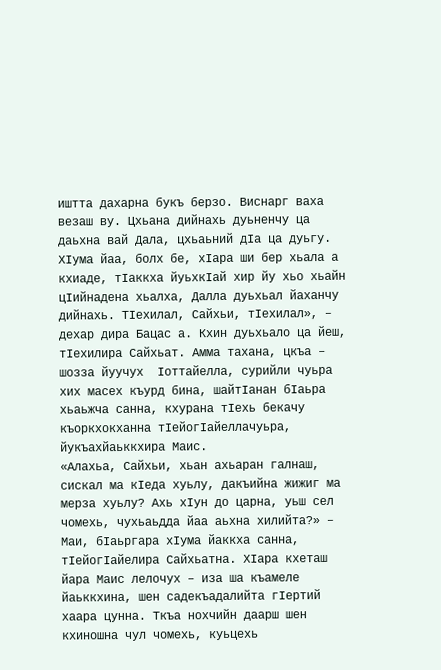иштта дахарна букъ берзо. Виснарг ваха везаш ву. Цхьана дийнахь дуьненчу ца даьхна вай Дала, цхьаьний дIа ца дуьгу. ХIума йаа, болх бе, хIара ши бер хьала а кхиаде, тIаккха йуьхкIай хир йу хьо хьайн цIийнадена хьалха, Далла дуьхьал йаханчу дийнахь. ТIехилал, Сайхьи, тIехилал», – дехар дира Бацас а. Кхин дуьхьало ца йеш, тIехилира Сайхьат. Амма тахана, цкъа – шозза йуучух  Iоттайелла, сурийли чуьра хих масех къурд бина, шайтIанан бIаьра хьаьжча санна, кхурана тIехь бекачу къоркхокханна тIейогIайеллачуьра, йукъахйаьккхира Маис.
«Алахьа, Сайхьи, хьан ахьаран галнаш, сискал ма кIеда хуьлу, дакъийна жижиг ма мерза хуьлу? Ахь хIун до царна, уьш сел чомехь, чухьаьдда йаа аьхна хилийта?» – Маи, бIаьргара хIума йаккха санна, тIейогIайелира Сайхьатна. ХIара кхеташ йара Маис лелочух – иза ша къамеле йаьккхина, шен садекъадалийта гIертий хаара цунна. Ткъа нохчийн даарш шен кхиношна чул чомехь, куьцехь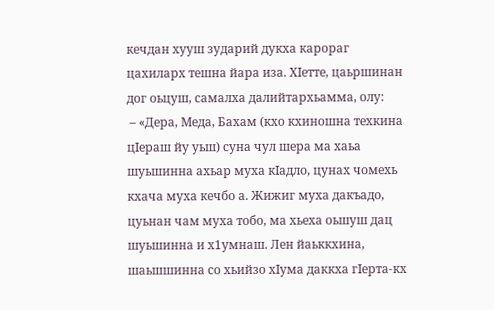кечдан хууш зударий дукха карораг цахиларх тешна йара иза. ХIетте, цаьршинан дог оьцуш, самалха далийтархьамма, олу:
 – «Дера, Меда, Бахам (кхо кхиношна техкина цIераш йу уьш) суна чул шера ма хаьа шуьшинна ахьар муха кIадло, цунах чомехь кхача муха кечбо а. Жижиг муха дакъадо, цуьнан чам муха тобо, ма хьеха оьшуш дац шуьшинна и х1умнаш. Лен йаьккхина, шаьшшинна со хьийзо хIума даккха гIерта-кх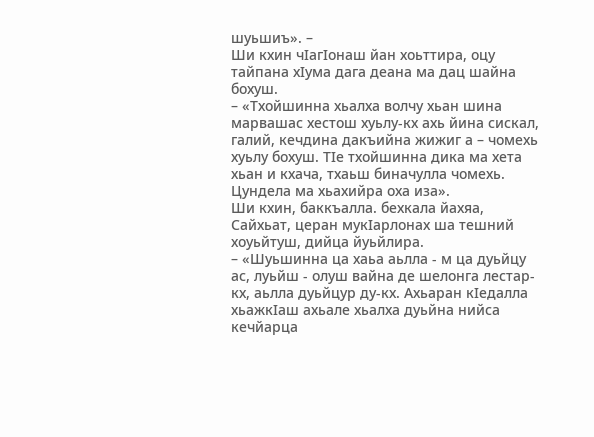шуьшиъ». –
Ши кхин чIагIонаш йан хоьттира, оцу тайпана хIума дага деана ма дац шайна бохуш.
– «Тхойшинна хьалха волчу хьан шина марвашас хестош хуьлу-кх ахь йина сискал, галий, кечдина дакъийна жижиг а – чомехь хуьлу бохуш. ТIе тхойшинна дика ма хета хьан и кхача, тхаьш биначулла чомехь. Цундела ма хьахийра оха иза».
Ши кхин, баккъалла. бехкала йахяа, Сайхьат, церан мукIарлонах ша тешний хоуьйтуш, дийца йуьйлира.
– «Шуьшинна ца хаьа аьлла - м ца дуьйцу ас, луьйш - олуш вайна де шелонга лестар-кх, аьлла дуьйцур ду-кх. Ахьаран кIедалла хьажкIаш ахьале хьалха дуьйна нийса кечйарца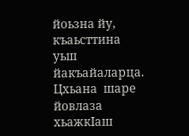йоьзна йу, къаьсттина уьш йакъайаларца. Цхьана  шаре йовлаза хьажкIаш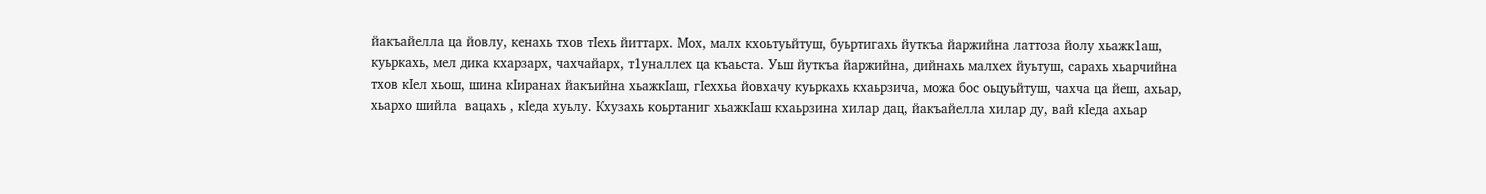йакъайелла ца йовлу, кенахь тхов тIехь йиттарх. Мох, малх кхоьтуьйтуш, буьртигахь йуткъа йаржийна латтоза йолу хьажк1аш, куьркахь, мел дика кхарзарх, чахчайарх, т1уналлех ца къаьста. Уьш йуткъа йаржийна, дийнахь малхех йуьтуш, сарахь хьарчийна тхов кIел хьош, шина кIиранах йакъийна хьажкIаш, гIеххьа йовхачу куьркахь кхаьрзича, можа бос оьцуьйтуш, чахча ца йеш, ахьар, хьархо шийла  вацахь , кIеда хуьлу. Кхузахь коьртаниг хьажкIаш кхаьрзина хилар дац, йакъайелла хилар ду, вай кIеда ахьар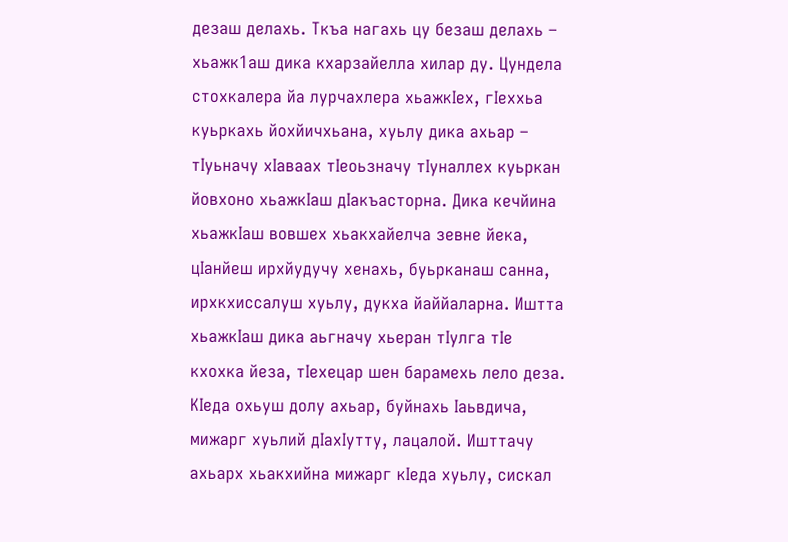дезаш делахь. Ткъа нагахь цу безаш делахь – хьажк1аш дика кхарзайелла хилар ду. Цундела стохкалера йа лурчахлера хьажкIех, гIеххьа куьркахь йохйичхьана, хуьлу дика ахьар – тIуьначу хIаваах тIеоьзначу тIуналлех куьркан йовхоно хьажкIаш дIакъасторна. Дика кечйина хьажкIаш вовшех хьакхайелча зевне йека, цIанйеш ирхйудучу хенахь, буьрканаш санна, ирхкхиссалуш хуьлу, дукха йаййаларна. Иштта хьажкIаш дика аьгначу хьеран тIулга тIе кхохка йеза, тIехецар шен барамехь лело деза. КIеда охьуш долу ахьар, буйнахь Iаьвдича, мижарг хуьлий дIахIутту, лацалой. Ишттачу ахьарх хьакхийна мижарг кIеда хуьлу, сискал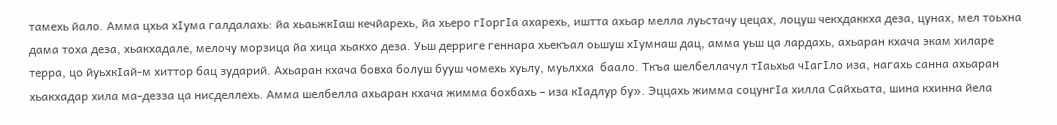тамехь йало. Амма цхьа хIума галдалахь: йа хьаьжкIаш кечйарехь, йа хьеро гIоргIа ахарехь, иштта ахьар мелла луьстачу цецах, лоцуш чекхдаккха деза, цунах, мел тоьхна дама тоха деза, хьакхадале, мелочу морзица йа хица хьакхо деза. Уьш дерриге геннара хьекъал оьшуш хIумнаш дац, амма уьш ца лардахь, ахьаран кхача экам хиларе терра, цо йуьхкIай-м хиттор бац зударий. Ахьаран кхача бовха болуш бууш чомехь хуьлу, муьлхха  баало. Ткъа шелбеллачул тIаьхьа чIагIло иза, нагахь санна ахьаран хьакхадар хила ма-дезза ца нисделлехь. Амма шелбелла ахьаран кхача жимма бохбахь – иза кIадлур бу». Эццахь жимма соцунгIа хилла Сайхьата, шина кхинна йела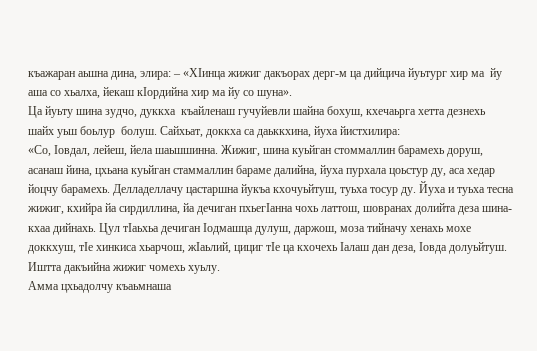къажаран аьшна дина, элира: – «ХIинца жижиг дакъорах дерг-м ца дийцича йуьтург хир ма  йу аша со хьалха, йекаш кIордийна хир ма йу со шуна».
Ца йуьту шина зудчо, дуккха  къайленаш гучуйевли шайна бохуш, кхечаьрга хетта дезнехь шайх уьш боьлур  болуш. Сайхьат, доккха са даьккхина, йуха йистхилира:
«Со, Iовдал, лейеш, йела шаьшшинна. Жижиг, шина куьйган стоммаллин барамехь доруш, асанаш йина, цхьана куьйган стаммаллин бараме далийна, йуха пурхала цоьстур ду, аса хедар йоцчу барамехь. Делладеллачу цастаршна йукъа кхочуьйтуш, туьха тосур ду. Йуха и туьха тесна жижиг, кхийра йа сирдиллина, йа дечиган пхьегIанна чохь латтош, шовранах долийта деза шина-кхаа дийнахь. Цул тIаьхьа дечиган Iодмашца дулуш, даржош, моза тийначу хенахь мохе доккхуш, тIе хинкиса хьарчош, жIаьлий, цициг тIе ца кхочехь Iалаш дан деза, Iовда долуьйтуш. Иштта дакъийна жижиг чомехь хуьлу.
Амма цхьадолчу къаьмнаша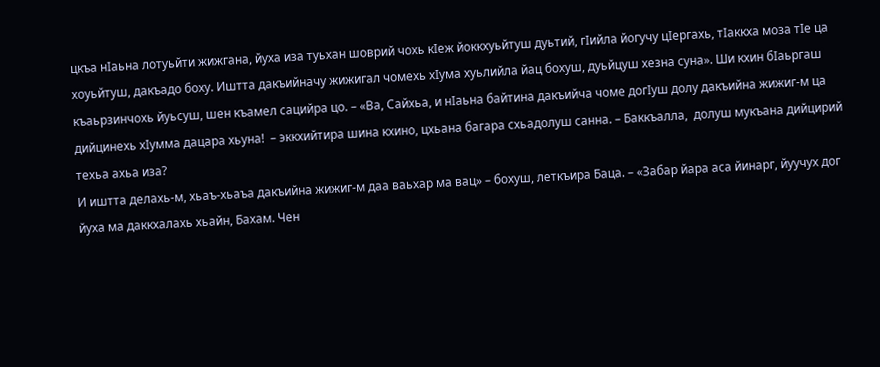цкъа нIаьна лотуьйти жижгана, йуха иза туьхан шоврий чохь кIеж йоккхуьйтуш дуьтий, гIийла йогучу цIергахь, тIаккха моза тIе ца хоуьйтуш, дакъадо боху. Иштта дакъийначу жижигал чомехь хIума хуьлийла йац бохуш, дуьйцуш хезна суна». Ши кхин бIаьргаш къаьрзинчохь йуьсуш, шен къамел сацийра цо. – «Ва, Сайхьа, и нIаьна байтина дакъийча чоме догIуш долу дакъийна жижиг-м ца дийцинехь хIумма дацара хьуна!  – эккхийтира шина кхино, цхьана багара схьадолуш санна. – Баккъалла,  долуш мукъана дийцирий техьа ахьа иза?
И иштта делахь-м, хьаъ-хьаъа дакъийна жижиг-м даа ваьхар ма вац» – бохуш, леткъира Баца. – «Забар йара аса йинарг, йуучух дог йуха ма даккхалахь хьайн, Бахам. Чен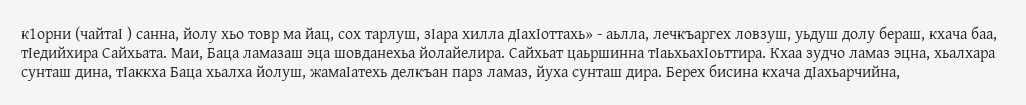к1орни (чайтаI ) санна, йолу хьо товр ма йац, сох тарлуш, зIара хилла дIахIоттахь» - аьлла, лечкъаргех ловзуш, уьдуш долу бераш, кхача баа, тIедийхира Сайхьата. Маи, Баца ламазаш эца шовданехьа йолайелира. Сайхьат цаьршинна тIаьхьахIоьттира. Кхаа зудчо ламаз эцна, хьалхара сунташ дина, тIаккха Баца хьалха йолуш, жамаIатехь делкъан парз ламаз, йуха сунташ дира. Берех бисина кхача дIахьарчийна,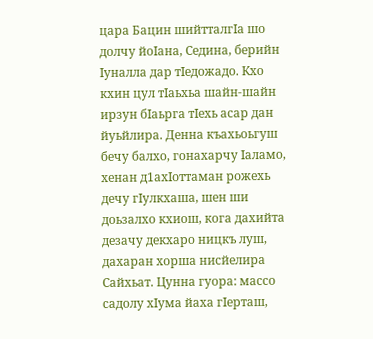цара Бацин шийтталгIа шо долчу йоIана, Седина, берийн Iуналла дар тIедожадо. Кхо кхин цул тIаьхьа шайн-шайн ирзун бIаьрга тIехь асар дан йуьйлира. Денна къахьоьгуш бечу балхо, гонахарчу Iаламо, хенан д1ахIоттаман рожехь дечу гIулкхаша, шен ши доьзалхо кхиош, кога дахийта дезачу декхаро ницкъ луш, дахаран хорша нисйелира Сайхьат. Цунна гуора: массо садолу хIума йаха гIерташ,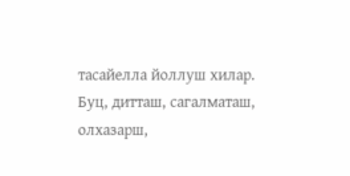тасайелла йоллуш хилар. Буц, дитташ, сагалматаш, олхазарш,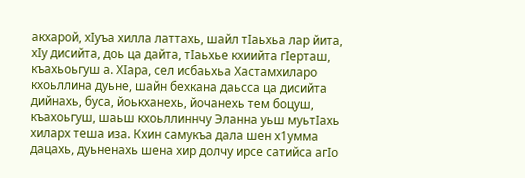акхарой, хIуъа хилла латтахь, шайл тIаьхьа лар йита, хIу дисийта, доь ца дайта, тIаьхье кхиийта гIерташ, къахьоьгуш а. ХIара, сел исбаьхьа Хастамхиларо кхоьллина дуьне, шайн бехкана даьсса ца дисийта дийнахь, буса, йоькханехь, йочанехь тем боцуш, къахоьгуш, шаьш кхоьллиннчу Эланна уьш муьтIахь хиларх теша иза. Кхин самукъа дала шен х1умма дацахь, дуьненахь шена хир долчу ирсе сатийса агIо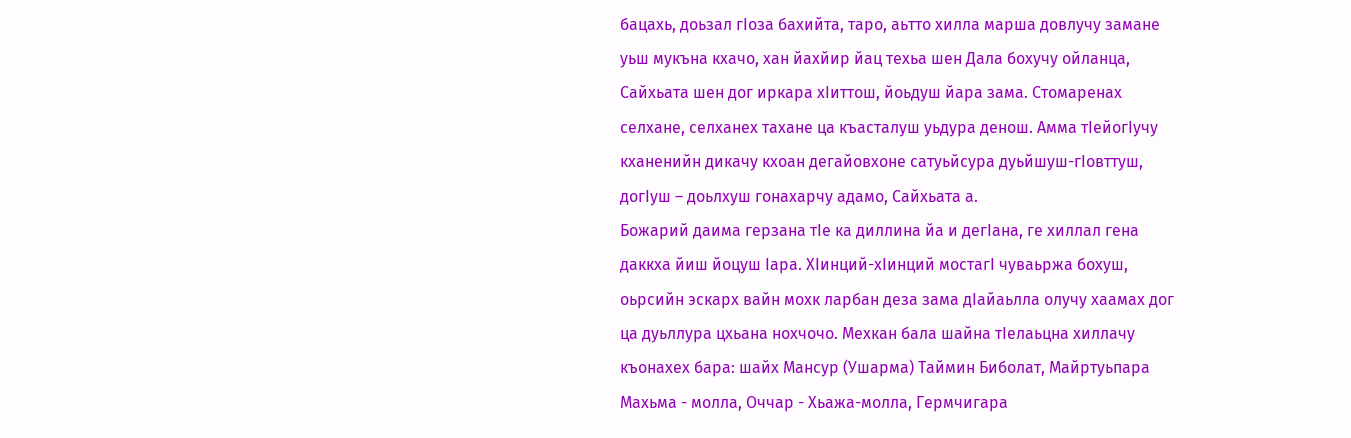бацахь, доьзал гIоза бахийта, таро, аьтто хилла марша довлучу замане уьш мукъна кхачо, хан йахйир йац техьа шен Дала бохучу ойланца, Сайхьата шен дог иркара хIиттош, йоьдуш йара зама. Стомаренах селхане, селханех тахане ца къасталуш уьдура денош. Амма тIейогIучу кханенийн дикачу кхоан дегайовхоне сатуьйсура дуьйшуш-гIовттуш, догIуш – доьлхуш гонахарчу адамо, Сайхьата а.
Божарий даима герзана тIе ка диллина йа и дегIана, ге хиллал гена даккха йиш йоцуш Iара. ХIинций-хIинций мостагI чуваьржа бохуш, оьрсийн эскарх вайн мохк ларбан деза зама дIайаьлла олучу хаамах дог ца дуьллура цхьана нохчочо. Мехкан бала шайна тIелаьцна хиллачу къонахех бара: шайх Мансур (Ушарма) Таймин Биболат, Майртуьпара Махьма - молла, Оччар - Хьажа-молла, Гермчигара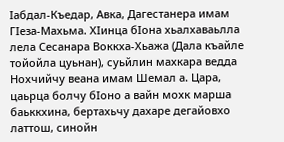Iабдал-Къедар, Авка, Дагестанера имам ГIеза-Махьма. ХIинца бIона хьалхаваьлла лела Сесанара Воккха-Хьажа (Дала къайле тойойла цуьнан), суьйлин махкара ведда Нохчийчу веана имам Шемал а. Цара, цаьрца болчу бIоно а вайн мохк марша баьккхина, бертахьчу дахаре дегайовхо латтош, синойн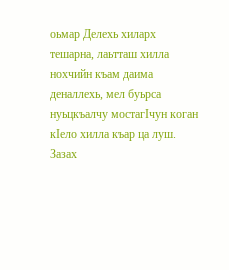оьмар Делехь хиларх тешарна, лаьтташ хилла нохчийн къам даима деналлехь, мел буьрса нуьцкъалчу мостагIчун коган кIело хилла къар ца луш. Зазах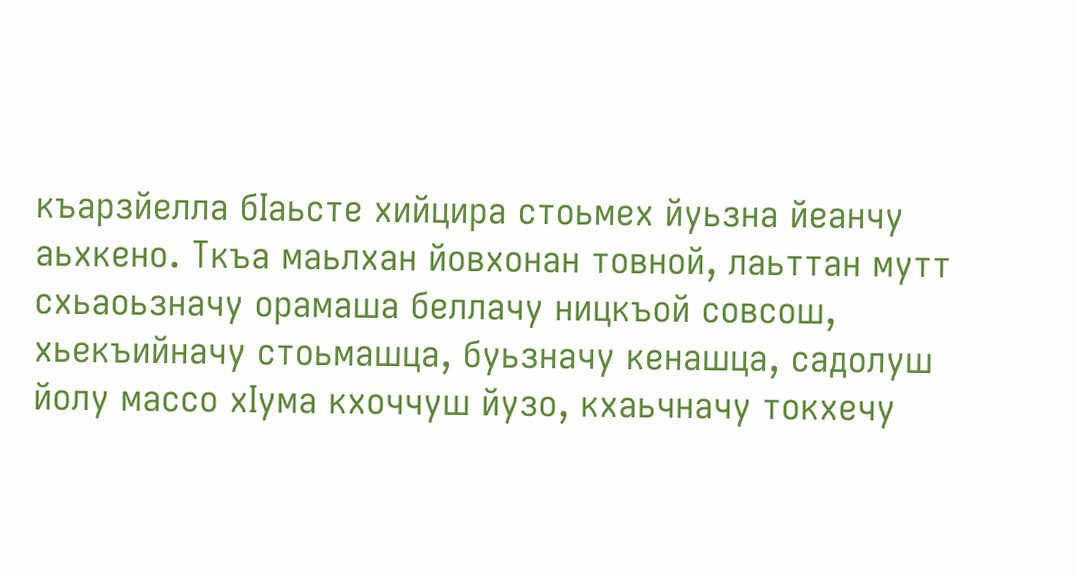къарзйелла бIаьсте хийцира стоьмех йуьзна йеанчу аьхкено. Ткъа маьлхан йовхонан товной, лаьттан мутт схьаоьзначу орамаша беллачу ницкъой совсош, хьекъийначу стоьмашца, буьзначу кенашца, садолуш йолу массо хIума кхоччуш йузо, кхаьчначу токхечу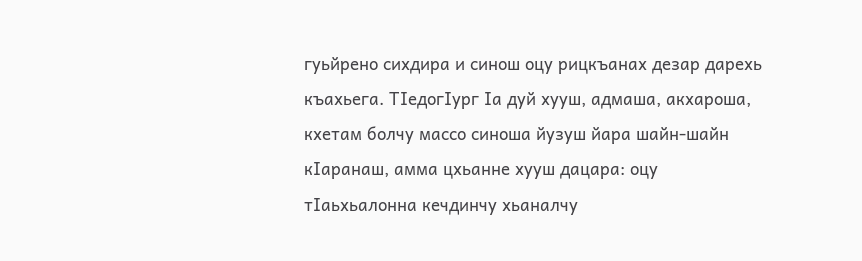гуьйрено сихдира и синош оцу рицкъанах дезар дарехь къахьега. ТIедогIург Iа дуй хууш, адмаша, акхароша, кхетам болчу массо синоша йузуш йара шайн-шайн кIаранаш, амма цхьанне хууш дацара: оцу тIаьхьалонна кечдинчу хьаналчу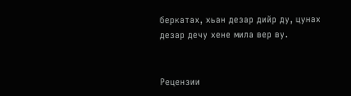беркатах, хьан дезар дийр ду, цунах дезар дечу хене мила вер ву.


Рецензии